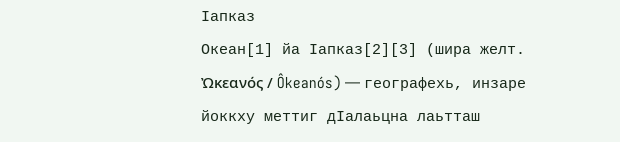Ӏапказ
Океан[1] йа Ӏапказ[2][3] (шира желт. Ὠκεανός / Ôkeanós) — географехь, инзаре йоккху меттиг дӀалаьцна лаьтташ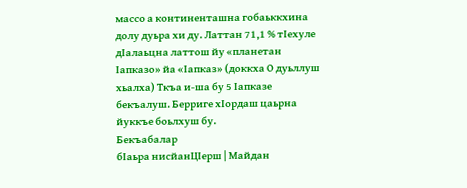массо а континенташна гобаьккхина долу дуьра хи ду. Латтан 71,1 % тӀехуле дӀалаьцна латтош йу «планетан Ӏапказо» йа «Ӏапказ» (доккха О дуьллуш хьалха) Ткъа и-ша бу 5 Ӏапказе бекъалуш. Берриге хӀордаш цаьрна йуккъе боьлхуш бу.
Бекъабалар
бӀаьра нисйанЦӀерш | Майдан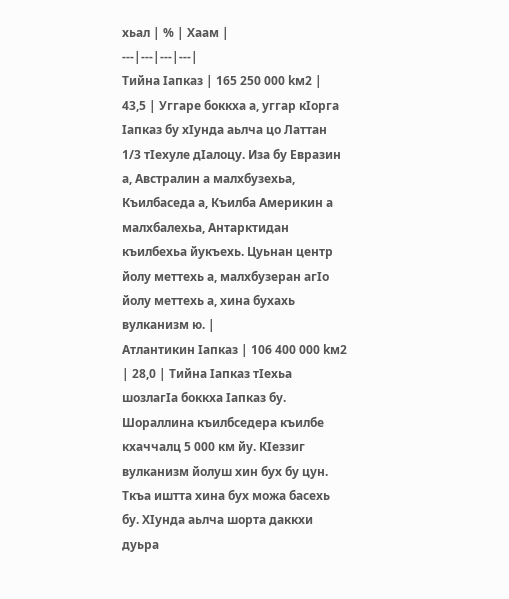хьал | % | Хаам |
---|---|---|---|
Тийна Ӏапказ | 165 250 000 kм2 | 43,5 | Уггарe боккха а, уггар кӀоргa Ӏапказ бу хӀунда аьлча цо Латтан 1/3 тӀехуле дӀалоцу. Иза бу Евразин а, Австралин а малхбузехьа, Къилбаседа а, Къилба Америкин а малхбалехьа, Антарктидан къилбехьа йукъехь. Цуьнан центр йолу меттехь а, малхбузеран агӀо йолу меттехь а, хина бухахь вулканизм ю. |
Атлантикин Ӏапказ | 106 400 000 kм2 | 28,0 | Тийна Ӏапказ тӀехьа шозлагӀа боккха Ӏапказ бу. Шораллина къилбседера къилбе кхаччалц 5 000 км йу. КӀеззиг вулканизм йолуш хин бух бу цун. Ткъа иштта хина бух можа басехь бу. ХӀунда аьлча шорта дaккхи дуьра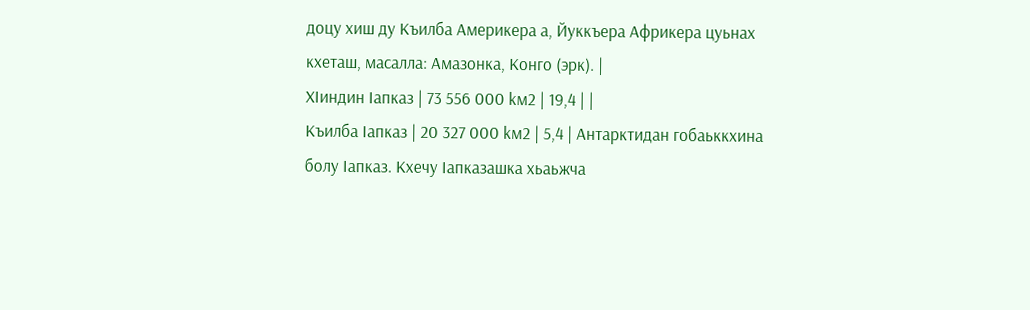доцу хиш ду Къилба Америкера а, Йуккъера Африкера цуьнах кхеташ, масалла: Амазонка, Конго (эрк). |
ХӀиндин Ӏапказ | 73 556 000 kм2 | 19,4 | |
Къилба Ӏапказ | 20 327 000 kм2 | 5,4 | Антарктидан гобаьккхина болу Ӏапказ. Кхечу Ӏапказашка хьаьжча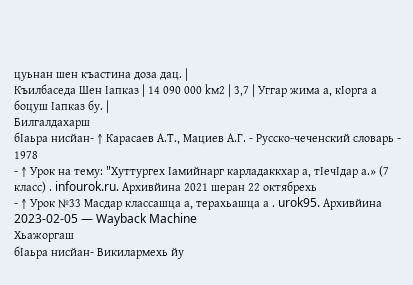цуьнан шен къастина доза дац. |
Къилбаседа Шен Ӏапказ | 14 090 000 kм2 | 3,7 | Уггар жима а, кӀоргa а боцуш Ӏапказ бу. |
Билгалдахарш
бӀаьра нисйан- ↑ Карасаев А.Т., Мациев А.Г. - Русско-чеченский словарь - 1978
- ↑ Урок на тему: "Хуттургех Ӏамийнарг карладаккхар а, тӀечӀдар а.» (7 класс) . infourok.ru. Архивйина 2021 шеран 22 октябрехь
- ↑ Урок №33 Масдар классашца а, терахьашца а . urok95. Архивйина 2023-02-05 — Wayback Machine
Хьажоргаш
бӀаьра нисйан- Викилармехь йу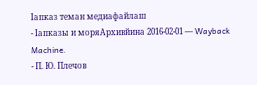Ӏапказ теман медиафайлаш
- Ӏапказы и моряАрхивйина 2016-02-01 — Wayback Machine.
- П. Ю. Плечов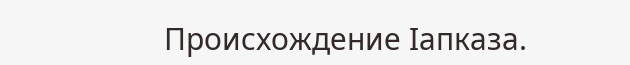Происхождение Ӏапказа.